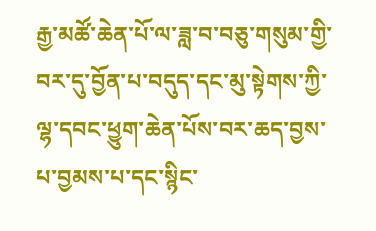རྒྱ་མཚོ་ཆེན་པོ་ལ་ཟླ་བ་བཅུ་གསུམ་གྱི་བར་དུ་བྱོན་པ་བདུད་དང་མུ་སྟེགས་ཀྱི་ལྷ་དབང་ཕྱུག་ཆེན་པོས་བར་ཆད་བྱས་པ་བྱམས་པ་དང་སྙིང་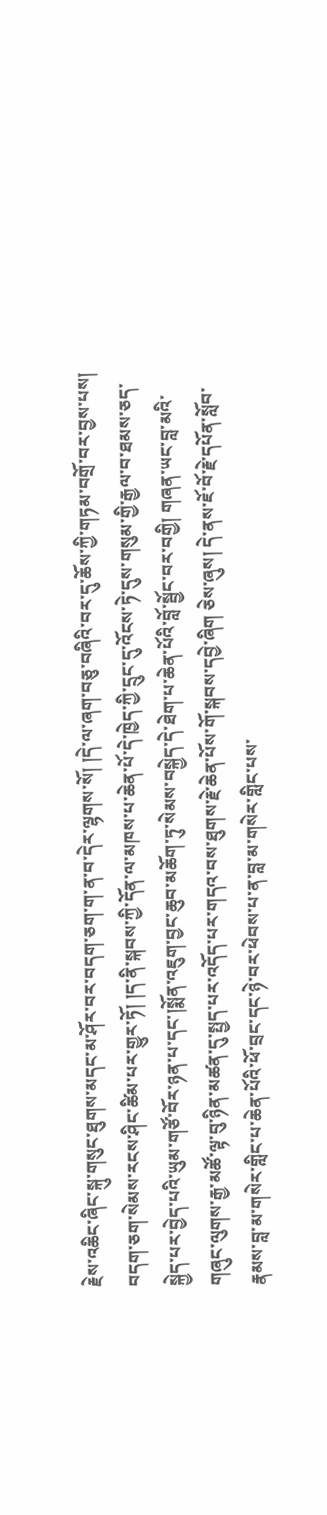རྗེས་འཆིང་ཞིང་སྐུ་གསུང་ཐུགས་མདང་མ་ཤོར་བར་བདག་ཅག་ག་ན་བ་དེར་ལྷགས་སོ། །དེ་ལ་ཞག་བཅུ་བཞིའི་བར་དུ་ཆོས་ཀྱི་གཏམ་བགྲོ་བར་བྱས་པས། བདག་ཅག་སེམས་རངས་ཤིང་ཚིམ་པར་གྱུར་ཏོ། །ད་ནི་སྐབས་ཀྱི་དོན་ལ་མཁས་པ་ཆེན་པོ་དེ་ཁྱེད་ཀྱི་དྲུང་དུ་འོངས་ཏེ་དུས་གསུམ་གྱི་རྒྱལ་བ་ཐམས་ཅད་སྐྱེད་པར་བྱེད་པའི་ཡུམ་གཙོ་བོར་ཉན་པ་དང་།སྨོན་འཇུག་བྱང་ཆུབ་མཆོག་ཏུ་སེམས་བསྐྱེད་དེ་ཐེག་པ་ཆེན་པོའི་བློ་སྦྱོང་བར་བགྱི། གཞན་ཡང་བླ་མའི་གཞུང་ལུགས་རྒྱ་མཚོ་ལྟ་བུ་ཉིན་མཚན་དུ་སྤྱད་པར་འདོད་པར་གདའ་བས་ཐུགས་རྗེ་ཆེན་པོས་གོ་སྐབས་དབྱེ་ཞིག ཅེས་ཞུས། དེ་ནས་ཇོ་བོ་རྗེ་དཔོན་སློབ་རྣམས་བླ་མ་གསེར་གླིང་པ་ཆེན་པོའི་ཕོ་བྲང་དང་ཉེ་བར་ཕེབས་པ་ན་བླ་མ་གསེར་གླིང་པས་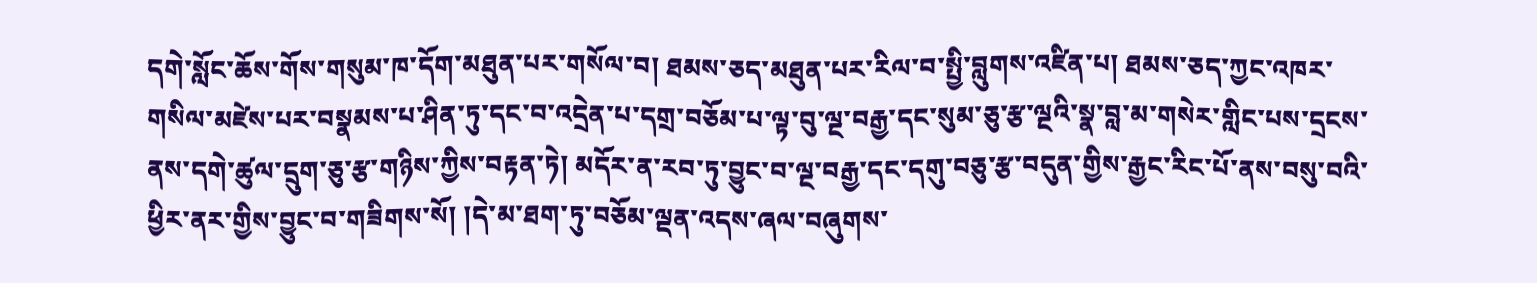དགེ་སློང་ཆོས་གོས་གསུམ་ཁ་དོག་མཐུན་པར་གསོལ་བ། ཐམས་ཅད་མཐུན་པར་རིལ་བ་སྤྱི་བླུགས་འཛིན་པ། ཐམས་ཅད་ཀྱང་འཁར་གསིལ་མཛེས་པར་བསྣམས་པ་ཤིན་ཏུ་དང་བ་འདྲེན་པ་དགྲ་བཅོམ་པ་ལྟ་བུ་ལྔ་བརྒྱ་དང་སུམ་ཅུ་རྩ་ལྔའི་སྣ་བླ་མ་གསེར་གླིང་པས་དྲངས་ནས་དགེ་ཚུལ་དྲུག་ཅུ་རྩ་གཉིས་ཀྱིས་བརྟན་ཏེ། མདོར་ན་རབ་ཏུ་བྱུང་བ་ལྔ་བརྒྱ་དང་དགུ་བཅུ་རྩ་བདུན་གྱིས་རྒྱང་རིང་པོ་ནས་བསུ་བའི་ཕྱིར་ནར་གྱིས་བྱུང་བ་གཟིགས་སོ། །དེ་མ་ཐག་ཏུ་བཅོམ་ལྡན་འདས་ཞལ་བཞུགས་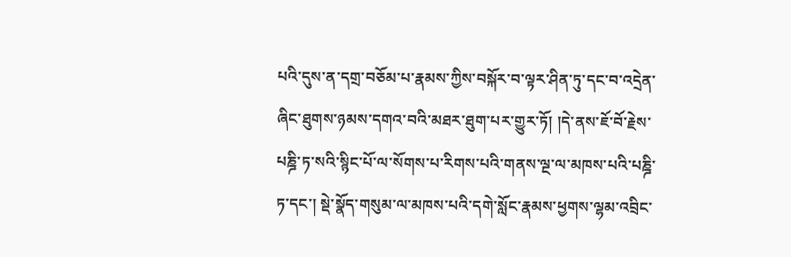པའི་དུས་ན་དགྲ་བཅོམ་པ་རྣམས་ཀྱིས་བསྐོར་བ་ལྟར་ཤིན་ཏུ་དང་བ་འདྲེན་ཞིང་ཐུགས་ཉམས་དགའ་བའི་མཐར་ཐུག་པར་གྱུར་ཏོ། །དེ་ནས་ཇོ་བོ་རྗེས་པཎྜི་ཏ་སའི་སྙིང་པོ་ལ་སོགས་པ་རིགས་པའི་གནས་ལྔ་ལ་མཁས་པའི་པཎྜི་ཏ་དང་། སྡེ་སྣོད་གསུམ་ལ་མཁས་པའི་དགེ་སློང་རྣམས་ཕྱགས་ལྷམ་འབྲིང་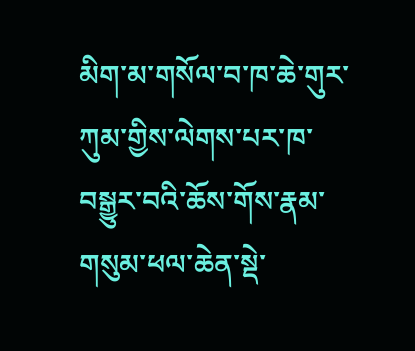མིག་མ་གསོལ་བ་ཁ་ཆེ་གུར་ཀུམ་གྱིས་ལེགས་པར་ཁ་བསྒྱུར་བའི་ཆོས་གོས་རྣམ་གསུམ་ཕལ་ཆེན་སྡེ་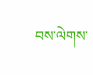བས་ལེགས་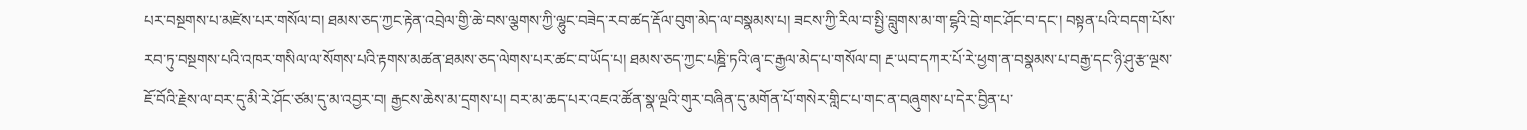པར་བསྔགས་པ་མཛེས་པར་གསོལ་བ། ཐམས་ཅད་ཀྱང་རྟེན་འབྲེལ་གྱི་ཆེ་བས་ལྕགས་ཀྱི་ལྷུང་བཟེད་རབ་ཚད་རྡོལ་བུག་མེད་ལ་བསྣམས་པ། ཟངས་ཀྱི་རིལ་བ་སྤྱི་བླུགས་མ་ག་ངྷའི་བྲེ་གང་ཤོང་བ་དང་། བསྟན་པའི་བདག་པོས་རབ་ཏུ་བསྔགས་པའི་འཁར་གསིལ་ལ་སོགས་པའི་རྟགས་མཚན་ཐམས་ཅད་ལེགས་པར་ཚང་བ་ཡོད་པ། ཐམས་ཅད་ཀྱང་པཎྜི་ཏའི་ཞྭ་ང་རྒྱལ་མེད་པ་གསོལ་བ། རྔ་ཡབ་དཀར་པོ་རེ་ཕྱག་ན་བསྣམས་པ་བརྒྱ་དང་ཉི་ཤུ་རྩ་ལྔས་ཇོ་བོའི་རྗེས་ལ་བར་དུ་མི་རེ་ཤོང་ཙམ་དུ་མ་འབྱར་བ། རྒྱངས་ཆེས་མ་དྲགས་པ། བར་མ་ཆད་པར་འཇའ་ཚོན་སྣ་ལྔའི་གུར་བཞིན་དུ་མགོན་པོ་གསེར་གླིང་པ་གང་ན་བཞུགས་པ་དེར་བྱིན་པ་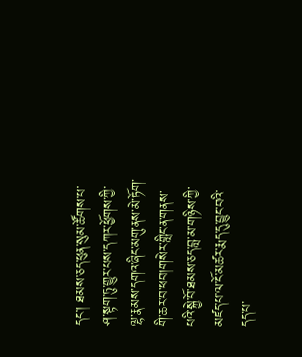དང་། ཐམས་ཅད་ཕུན་སུམ་ཚོགས་པ་ཤ་སྟག་ཏུ་གྱུར་པས་དཀར་ཕྱོགས་ཀྱི་ལྷ་རྣམས་དགའ་ཞིང་མགུ་ནས་མེ་ཏོག་གི་ཆར་བ་ཕབ།གསེར་གླིང་ན་གནས་པའི་སྐྱེ་བོ་ཐམས་ཅད་བླ་མ་གཉིས་ཀྱི་མཛད་པ་ལ་ངོ་མཚར་རྨད་དུ་བྱུང་བའི་དད་པ་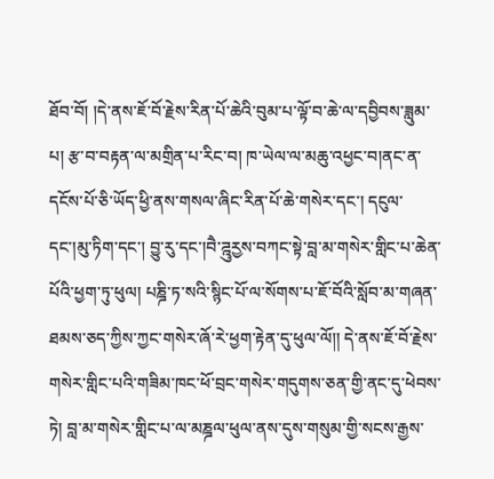ཐོབ་བོ། །དེ་ནས་ཇོ་བོ་རྗེས་རིན་པོ་ཆེའི་བུམ་པ་ལྟོ་བ་ཆེ་ལ་དབྱིབས་ཟླུམ་པ། རྩ་བ་བརྟན་ལ་མགྲིན་པ་རིང་བ། ཁ་ཡེལ་ལ་མཆུ་འཕྱང་བ།ནང་ན་དངོས་པོ་ཅི་ཡོད་ཕྱི་ནས་གསལ་ཞིང་རིན་པོ་ཆེ་གསེར་དང་། དངུལ་དང་།མུ་ཏིག་དང་། བྱུ་རུ་དང་།བཻ་ཌྰུརྱས་བཀང་སྟེ་བླ་མ་གསེར་གླིང་པ་ཆེན་པོའི་ཕྱག་ཏུ་ཕུལ། པཎྜི་ཏ་སའི་སྙིང་པོ་ལ་སོགས་པ་ཇོ་བོའི་སློབ་མ་གཞན་ཐམས་ཅད་ཀྱིས་ཀྱང་གསེར་ཞོ་རེ་ཕྱག་རྟེན་དུ་ཕུལ་ལོ།། དེ་ནས་ཇོ་བོ་རྗེས་གསེར་གླིང་པའི་གཟིམ་ཁང་ཕོ་བྲང་གསེར་གདུགས་ཅན་གྱི་ནང་དུ་ཕེབས་ཏེ། བླ་མ་གསེར་གླིང་པ་ལ་མཎྜལ་ཕུལ་ནས་དུས་གསུམ་གྱི་སངས་རྒྱས་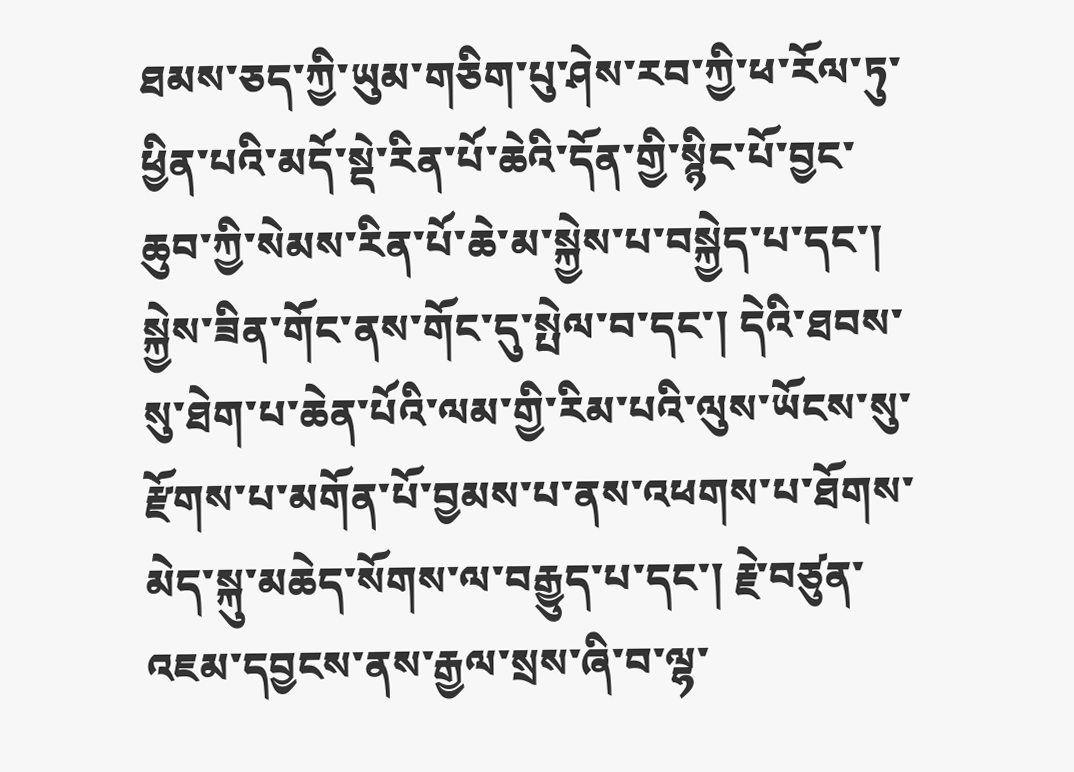ཐམས་ཅད་ཀྱི་ཡུམ་གཅིག་པུ་ཤེས་རབ་ཀྱི་ཕ་རོལ་ཏུ་ཕྱིན་པའི་མདོ་སྡེ་རིན་པོ་ཆེའི་དོན་གྱི་སྙིང་པོ་བྱང་ཆུབ་ཀྱི་སེམས་རིན་པོ་ཆེ་མ་སྐྱེས་པ་བསྐྱེད་པ་དང་། སྐྱེས་ཟིན་གོང་ནས་གོང་དུ་སྤེལ་བ་དང་། དེའི་ཐབས་སུ་ཐེག་པ་ཆེན་པོའི་ལམ་གྱི་རིམ་པའི་ལུས་ཡོངས་སུ་རྫོགས་པ་མགོན་པོ་བྱམས་པ་ནས་འཕགས་པ་ཐོགས་མེད་སྐུ་མཆེད་སོགས་ལ་བརྒྱུད་པ་དང་། རྗེ་བཙུན་འཇམ་དབྱངས་ནས་རྒྱལ་སྲས་ཞི་བ་ལྷ་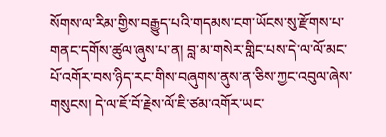སོགས་ལ་རིམ་གྱིས་བརྒྱུད་པའི་གདམས་ངག་ཡོངས་སུ་རྫོགས་པ་གནང་དགོས་ཚུལ་ཞུས་པ་ན། བླ་མ་གསེར་གླིང་པས་དེ་ལ་ལོ་མང་པོ་འགོར་བས་ཉིད་རང་གིས་བཞུགས་ནུས་ན་ཅིས་ཀྱང་འབུལ་ཞེས་གསུངས། དེ་ལ་ཇོ་བོ་རྗེས་ལོ་ཇི་ཙམ་འགོར་ཡང་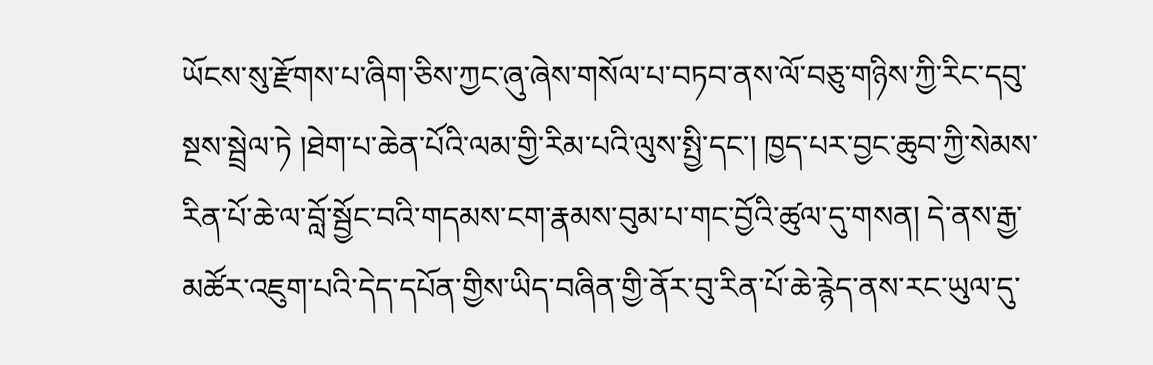ཡོངས་སུ་རྫོགས་པ་ཞིག་ཅིས་ཀྱང་ཞུ་ཞེས་གསོལ་པ་བཏབ་ནས་ལོ་བཅུ་གཉིས་ཀྱི་རིང་དབུ་སྔས་སྦྲེལ་ཏེ །ཐེག་པ་ཆེན་པོའི་ལམ་གྱི་རིམ་པའི་ལུས་སྤྱི་དང་། ཁྱད་པར་བྱང་ཆུབ་ཀྱི་སེམས་རིན་པོ་ཆེ་ལ་བློ་སྦྱོང་བའི་གདམས་ངག་རྣམས་བུམ་པ་གང་བྱོའི་ཚུལ་དུ་གསན། དེ་ནས་རྒྱ་མཚོར་འཇུག་པའི་དེད་དཔོན་གྱིས་ཡིད་བཞིན་གྱི་ནོར་བུ་རིན་པོ་ཆེ་རྙེད་ནས་རང་ཡུལ་དུ་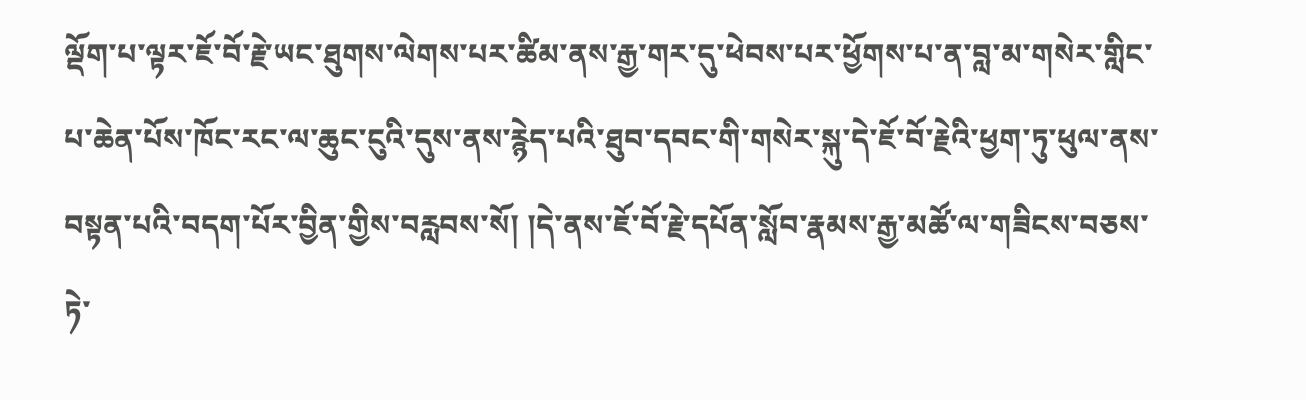ལྡོག་པ་ལྟར་ཇོ་བོ་རྗེ་ཡང་ཐུགས་ལེགས་པར་ཚིམ་ནས་རྒྱ་གར་དུ་ཕེབས་པར་ཕྱོགས་པ་ན་བླ་མ་གསེར་གླིང་པ་ཆེན་པོས་ཁོང་རང་ལ་ཆུང་ངུའི་དུས་ནས་རྙེད་པའི་ཐུབ་དབང་གི་གསེར་སྐུ་དེ་ཇོ་བོ་རྗེའི་ཕྱག་ཏུ་ཕུལ་ནས་བསྟན་པའི་བདག་པོར་བྱིན་གྱིས་བརླབས་སོ། །དེ་ནས་ཇོ་བོ་རྗེ་དཔོན་སློབ་རྣམས་རྒྱ་མཚོ་ལ་གཟིངས་བཅས་ཏེ་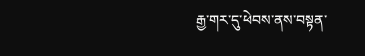རྒྱ་གར་དུ་ཕེབས་ནས་བསྟན་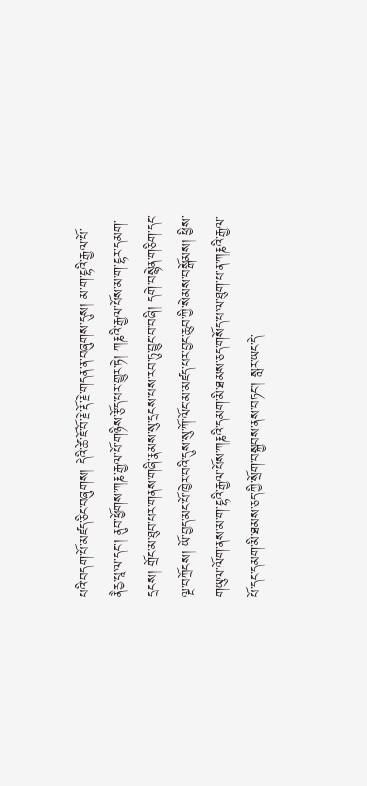པའི་བདག་པོ་མཛད་ཅིང་བཞུགས། དེའི་ཚེ་ཇོ་བོ་རྗེ་རྡོ་རྗེ་གདན་ན་བཞུགས་དུས། མ་ག་ངྷའི་རྒྱལ་པོ་ནཻརྱ་པཱ་ལ་དང་། ནུབ་ཕྱོགས་ཀརྞ་རྒྱལ་པོ་གཉིས་རྩོད་པར་གྱུར་ཏེ། ཀརྞའི་རྒྱལ་པོས་མ་ག་ངྷར་དམག་དྲངས། གྲོང་མ་ཐུབ་པར་གནས་གཞི་རྣམས་སུ་དྲངས་པས་རབ་ཏུ་བྱུང་བ་བཞི། དགེ་བསྙེན་གཅིག་དང་ལྔ་བཀྲོངས། ཡོ་བྱད་མང་པོ་ཁྱེར་བའི་དུས་སུ་ཀོ་ལོང་མ་མཛད་པར་བྱང་ཆུབ་ཀྱི་སེམས་བསྒོམས། ཕྱིས་གཡུལ་ལོག་ནས་མ་ག་ངྷའི་རྒྱལ་པོས་ཀརྞའི་དམག་མི་ཐམས་ཅད་གསོད་པ་ལ་ཐུག་པ་ན་ཀརྞའི་རྒྱལ་པོ་དང་དམག་མི་ཐམས་ཅད་ཀྱི་སྲོག་བསྐྱབས་ནས་བཏང་། སླར་ཡང་དེ་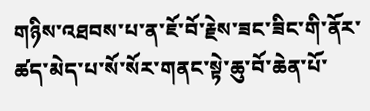གཉིས་འཐབས་པ་ན་ཇོ་བོ་རྗེས་ཟང་ཟིང་གི་ནོར་ཚད་མེད་པ་སོ་སོར་གནང་སྟེ་ཆུ་བོ་ཆེན་པོ་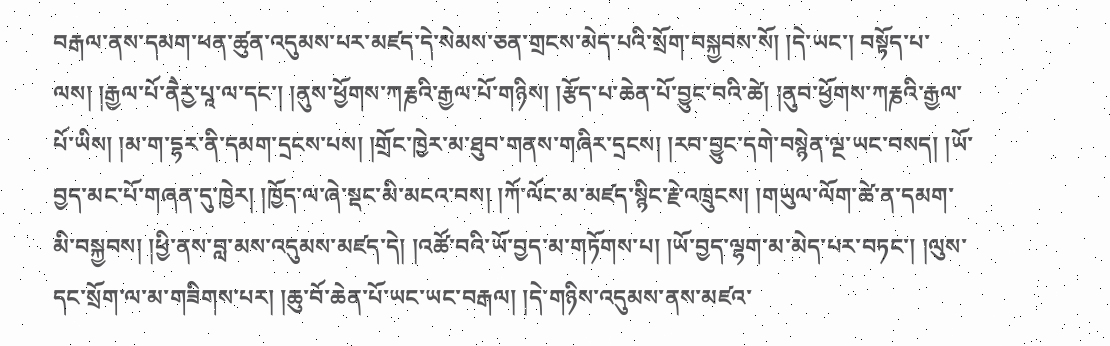བརྒལ་ནས་དམག་ཕན་ཚུན་འདུམས་པར་མཛད་དེ་སེམས་ཅན་གྲངས་མེད་པའི་སྲོག་བསྐྱབས་སོ། །དེ་ཡང་། བསྟོད་པ་ལས། །རྒྱལ་པོ་ནཻརྱ་པཱ་ལ་དང་། །ནུས་ཕྱོགས་ཀརྞའི་རྒྱལ་པོ་གཉིས། །རྩོད་པ་ཆེན་པོ་བྱུང་བའི་ཚེ། །ནུབ་ཕྱོགས་ཀརྞའི་རྒྱལ་པོ་ཡིས། །མ་ག་དྷར་ནི་དམག་དྲངས་པས། །གྲོང་ཁྱེར་མ་ཐུབ་གནས་གཞིར་དྲངས། །རབ་བྱུང་དགེ་བསྙེན་ལྔ་ཡང་བསད། །ཡོ་བྱད་མང་པོ་གཞན་དུ་ཁྱེར། །ཁྱོད་ལ་ཞེ་སྡང་མི་མངའ་བས། །ཀོ་ལོང་མ་མཛད་སྙིང་རྗེ་འཁྲུངས། །གཡུལ་ལོག་ཚེ་ན་དམག་མི་བསྐྱབས། །ཕྱི་ནས་བླ་མས་འདུམས་མཛད་དེ། །འཚོ་བའི་ཡོ་བྱད་མ་གཏོགས་པ། །ཡོ་བྱད་ལྷག་མ་མེད་པར་བཏང་། །ལུས་དང་སྲོག་ལ་མ་གཟིགས་པར། །ཆུ་བོ་ཆེན་པོ་ཡང་ཡང་བརྒལ། །དེ་གཉིས་འདུམས་ནས་མཛའ་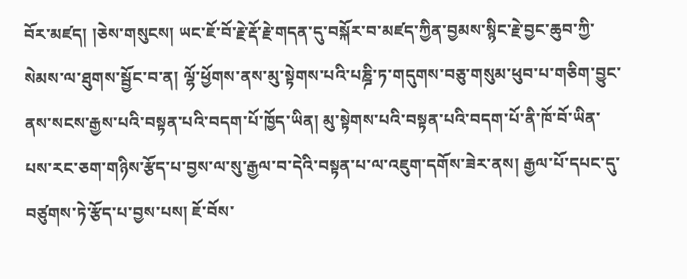བོར་མཛད། །ཅེས་གསུངས། ཡང་ཇོ་བོ་རྗེ་རྡོ་རྗེ་གདན་དུ་བསྐོར་བ་མཛད་ཀྱིན་བྱམས་སྙིང་རྗེ་བྱང་ཆུབ་ཀྱི་སེམས་ལ་ཐུགས་སྦྱོང་བ་ན། ལྷོ་ཕྱོགས་ནས་མུ་སྟེགས་པའི་པཎྜི་ཏ་གདུགས་བཅུ་གསུམ་ཕུབ་པ་གཅིག་བྱུང་ནས་སངས་རྒྱས་པའི་བསྟན་པའི་བདག་པོ་ཁྱོད་ཡིན། མུ་སྟེགས་པའི་བསྟན་པའི་བདག་པོ་ནི་ཁོ་བོ་ཡིན་པས་རང་ཅག་གཉིས་རྩོད་པ་བྱས་ལ་སུ་རྒྱལ་བ་དེའི་བསྟན་པ་ལ་འཇུག་དགོས་ཟེར་ནས། རྒྱལ་པོ་དཔང་དུ་བཙུགས་ཏེ་རྩོད་པ་བྱས་པས། ཇོ་བོས་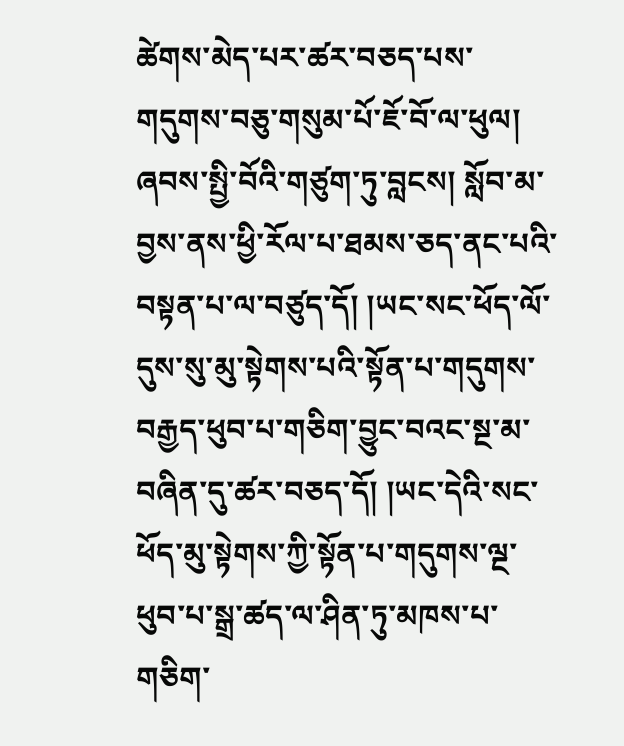ཚེགས་མེད་པར་ཚར་བཅད་པས་གདུགས་བཅུ་གསུམ་པོ་ཇོ་བོ་ལ་ཕུལ། ཞབས་སྤྱི་བོའི་གཙུག་ཏུ་བླངས། སློབ་མ་བྱས་ནས་ཕྱི་རོལ་པ་ཐམས་ཅད་ནང་པའི་བསྟན་པ་ལ་བཙུད་དོ། །ཡང་སང་ཕོད་ལོ་དུས་སུ་མུ་སྟེགས་པའི་སྟོན་པ་གདུགས་བརྒྱད་ཕུབ་པ་གཅིག་བྱུང་བའང་སྔ་མ་བཞིན་དུ་ཚར་བཅད་དོ། །ཡང་དེའི་སང་ཕོད་མུ་སྟེགས་ཀྱི་སྟོན་པ་གདུགས་ལྔ་ཕུབ་པ་སྒྲ་ཚད་ལ་ཤིན་ཏུ་མཁས་པ་གཅིག་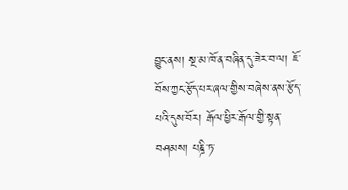བྱུང་ནས། སྔ་མ་ཁོ་ན་བཞིན་དུ་ཟེར་བ་ལ། ཇོ་བོས་ཀྱང་རྩོད་པར་ཞལ་གྱིས་བཞེས་ནས་རྩོད་པའི་དུས་བོར། རྒོལ་ཕྱིར་རྒོལ་གྱི་སྟན་བཤམས། པཎྜི་ཏ་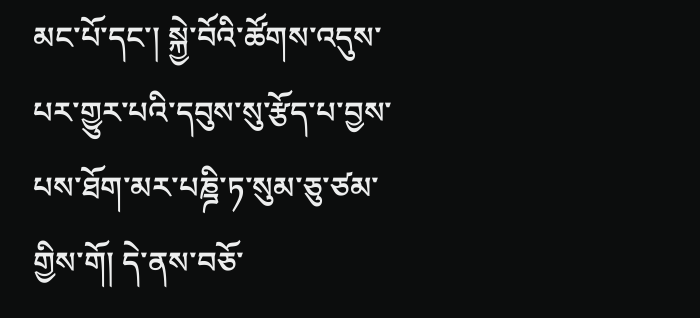མང་པོ་དང་། སྐྱེ་བོའི་ཚོགས་འདུས་པར་གྱུར་པའི་དབུས་སུ་རྩོད་པ་བྱས་པས་ཐོག་མར་པཎྜི་ཏ་སུམ་ཅུ་ཙམ་གྱིས་གོ། དེ་ནས་བཅོ་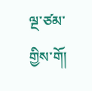ལྔ་ཙམ་གྱིས་གོ།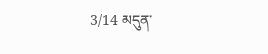3/14 མདུན་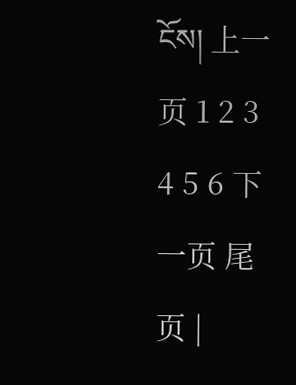ངོས། 上一页 1 2 3 4 5 6 下一页 尾页 |